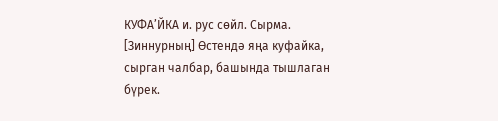КУФА’ЙКА и. рус сөйл. Сырма. [Зиннурның] Өстендә яңа куфайка, сырган чалбар, башында тышлаган бүрек.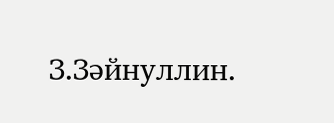З.Зәйнуллин.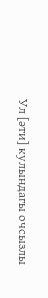Ул [әти] кулындагы очсызлы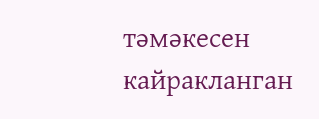тәмәкесен кайракланган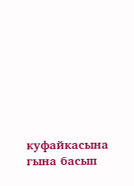куфайкасына гына басып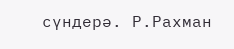сүндерә. Р.Рахман